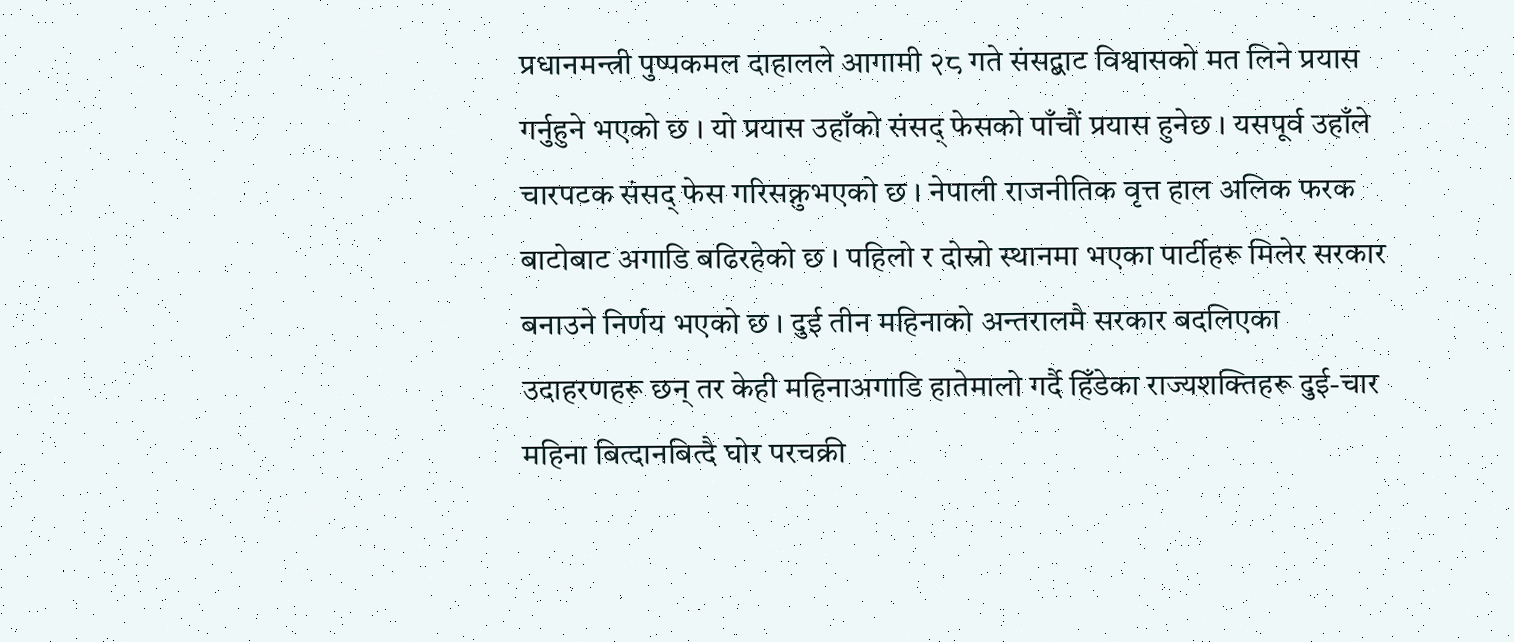प्रधानमन्त्री पुष्पकमल दाहालले आगामी २८ गते संसद्बाट विश्वासको मत लिने प्रयास गर्नुहुने भएको छ । यो प्रयास उहाँको संसद् फेसको पाँचौं प्रयास हुनेछ । यसपूर्व उहाँले चारपटक संसद् फेस गरिसक्नुभएको छ । नेपाली राजनीतिक वृत्त हाल अलिक फरक बाटोबाट अगाडि बढिरहेको छ । पहिलो र दोस्रो स्थानमा भएका पार्टीहरू मिलेर सरकार बनाउने निर्णय भएको छ । दुई तीन महिनाको अन्तरालमै सरकार बदलिएका उदाहरणहरू छन् तर केही महिनाअगाडि हातेमालो गर्दै हिँडेका राज्यशक्तिहरू दुई-चार महिना बित्दानबित्दै घोर परचक्री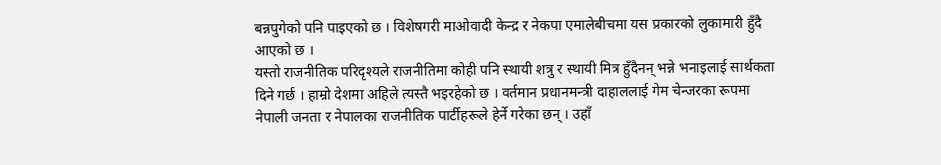बन्नपुगेको पनि पाइएको छ । विशेषगरी माओवादी केन्द्र र नेकपा एमालेबीचमा यस प्रकारको लुकामारी हुँदै आएको छ ।
यस्तो राजनीतिक परिदृश्यले राजनीतिमा कोही पनि स्थायी शत्रु र स्थायी मित्र हुँदैनन् भन्ने भनाइलाई सार्थकता दिने गर्छ । हाम्रो देशमा अहिले त्यस्तै भइरहेको छ । वर्तमान प्रधानमन्त्री दाहाललाई गेम चेन्जरका रूपमा नेपाली जनता र नेपालका राजनीतिक पार्टीहरूले हेर्ने गरेका छन् । उहाँ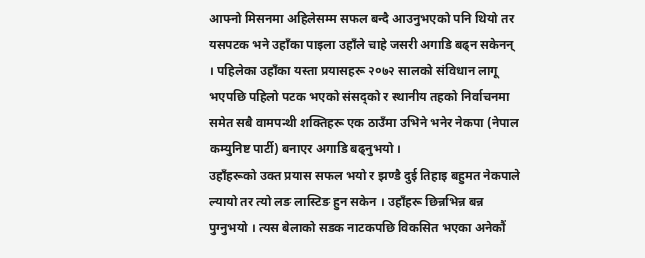आफ्नो मिसनमा अहिलेसम्म सफल बन्दै आउनुभएको पनि थियो तर यसपटक भने उहाँका पाइला उहाँले चाहे जसरी अगाडि बढ्न सकेनन् । पहिलेका उहाँका यस्ता प्रयासहरू २०७२ सालको संविधान लागू भएपछि पहिलो पटक भएको संसद्को र स्थानीय तहको निर्वाचनमा समेत सबै वामपन्थी शक्तिहरू एक ठाउँमा उभिने भनेर नेकपा (नेपाल कम्युनिष्ट पार्टी) बनाएर अगाडि बढ्नुभयो ।
उहाँहरूको उक्त प्रयास सफल भयो र झण्डै दुई तिहाइ बहुमत नेकपाले ल्यायो तर त्यो लङ लास्टिङ हुन सकेन । उहाँहरू छिन्नभिन्न बन्न पुग्नुभयो । त्यस बेलाको सडक नाटकपछि विकसित भएका अनेकौं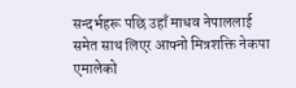सन्दर्भहरू पछि उहाँ माधव नेपाललाई समेत साथ लिएर आफ्नो मित्रशक्ति नेकपा एमालेको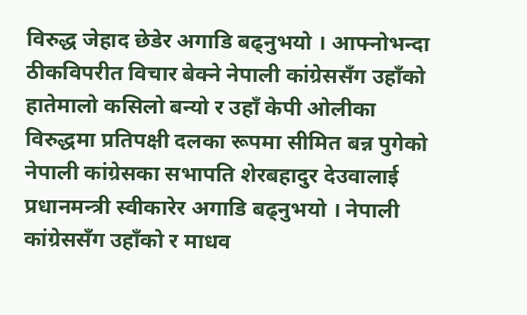विरुद्ध जेहाद छेडेर अगाडि बढ्नुभयो । आफ्नोभन्दा ठीकविपरीत विचार बेक्ने नेपाली कांग्रेससँग उहाँको हातेमालो कसिलो बन्यो र उहाँ केपी ओलीका विरुद्धमा प्रतिपक्षी दलका रूपमा सीमित बन्न पुगेको नेपाली कांग्रेसका सभापति शेरबहादुर देउवालाई प्रधानमन्त्री स्वीकारेर अगाडि बढ्नुभयो । नेपाली कांग्रेससँग उहाँको र माधव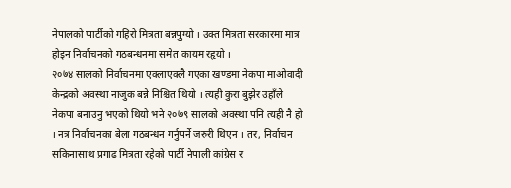नेपालको पार्टीको गहिरो मित्रता बन्नपुग्यो । उक्त मित्रता सरकारमा मात्र होइन निर्वाचनको गठबन्धनमा समेत कायम रहृयो ।
२०७४ सालको निर्वाचनमा एक्लाएक्लै गएका खण्डमा नेकपा माओवादी केन्द्रको अवस्था नाजुक बन्ने निश्चित थियो । त्यही कुरा बुझेर उहाँले नेकपा बनाउनु भएको थियो भने २०७९ सालको अवस्था पनि त्यही नै हो । नत्र निर्वाचनका बेला गठबन्धन गर्नुपर्ने जरुरी थिएन । तर, निर्वाचन सकिनासाथ प्रगाढ मित्रता रहेको पार्टी नेपाली कांग्रेस र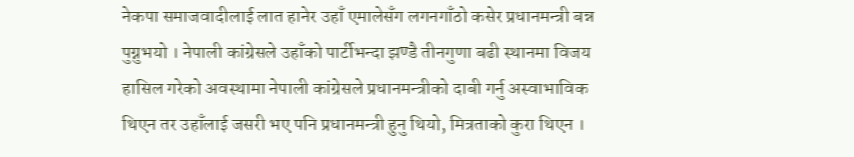नेकपा समाजवादीलाई लात हानेर उहाँ एमालेसँग लगनगाँठो कसेर प्रधानमन्त्री बन्न पुग्नुभयो । नेपाली कांग्रेसले उहाँको पार्टीभन्दा झण्डै तीनगुणा बढी स्थानमा विजय हासिल गरेको अवस्थामा नेपाली कांग्रेसले प्रधानमन्त्रीको दाबी गर्नु अस्वाभाविक थिएन तर उहाँलाई जसरी भए पनि प्रधानमन्त्री हुनु थियो, मित्रताको कुरा थिएन ।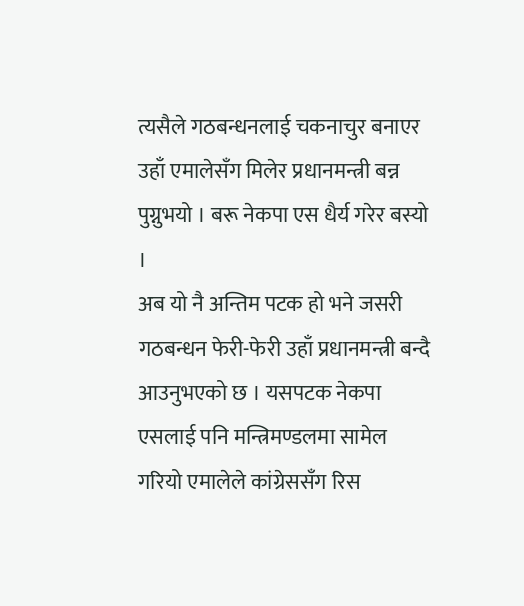त्यसैले गठबन्धनलाई चकनाचुर बनाएर उहाँ एमालेसँग मिलेर प्रधानमन्त्री बन्न पुग्नुभयो । बरू नेकपा एस धैर्य गरेर बस्यो ।
अब यो नै अन्तिम पटक हो भने जसरी गठबन्धन फेरी-फेरी उहाँ प्रधानमन्त्री बन्दै आउनुभएको छ । यसपटक नेकपा एसलाई पनि मन्त्रिमण्डलमा सामेल गरियो एमालेले कांग्रेससँग रिस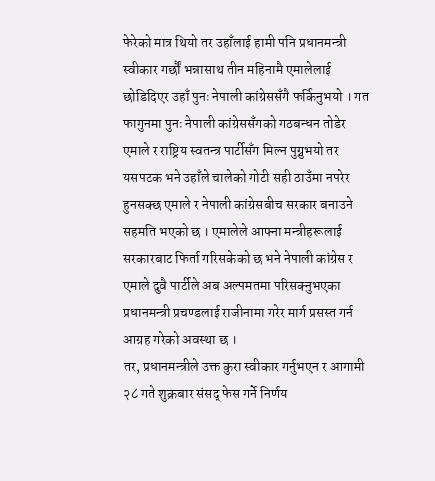फेरेको मात्र थियो तर उहाँलाई हामी पनि प्रधानमन्त्री स्वीकार गर्छौं भन्नासाथ तीन महिनामै एमालेलाई छोडिदिएर उहाँ पुनः नेपाली कांग्रेससँगै फर्किनुभयो । गत फागुनमा पुनः नेपाली कांग्रेससँगको गठबन्धन तोडेर एमाले र राष्ट्रिय स्वतन्त्र पार्टीसँग मिल्न पुग्नुभयो तर यसपटक भने उहाँले चालेको गोटी सही ठाउँमा नपरेर हुनसक्छ एमाले र नेपाली कांग्रेसबीच सरकार बनाउने सहमति भएको छ । एमालेले आफ्ना मन्त्रीहरूलाई सरकारबाट फिर्ता गरिसकेको छ भने नेपाली कांग्रेस र एमाले दुवै पार्टीले अब अल्पमतमा परिसक्नुभएका प्रधानमन्त्री प्रचण्डलाई राजीनामा गरेर मार्ग प्रसस्त गर्न आग्रह गरेको अवस्था छ ।
तर, प्रधानमन्त्रीले उक्त कुरा स्वीकार गर्नुभएन र आगामी २८ गते शुक्रबार संसद् फेस गर्ने निर्णय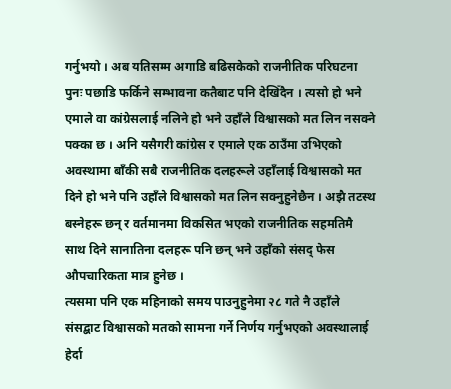गर्नुभयो । अब यतिसम्म अगाडि बढिसकेको राजनीतिक परिघटना पुनः पछाडि फर्किने सम्भावना कतैबाट पनि देखिँदैन । त्यसो हो भने एमाले वा कांग्रेसलाई नलिने हो भने उहाँले विश्वासको मत लिन नसक्ने पक्का छ । अनि यसैगरी कांग्रेस र एमाले एक ठाउँमा उभिएको अवस्थामा बाँकी सबै राजनीतिक दलहरूले उहाँलाई विश्वासको मत दिने हो भने पनि उहाँले विश्वासको मत लिन सक्नुहुनेछैन । अझै तटस्थ बस्नेहरू छन् र वर्तमानमा विकसित भएको राजनीतिक सहमतिमै साथ दिने सानातिना दलहरू पनि छन् भने उहाँको संसद् फेस औपचारिकता मात्र हुनेछ ।
त्यसमा पनि एक महिनाको समय पाउनुहुनेमा २८ गते नै उहाँले संसद्बाट विश्वासको मतको सामना गर्ने निर्णय गर्नुभएको अवस्थालाई हेर्दा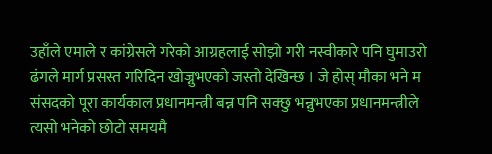उहाँले एमाले र कांग्रेसले गरेको आग्रहलाई सोझो गरी नस्वीकारे पनि घुमाउरो ढंगले मार्ग प्रसस्त गरिदिन खोज्नुभएको जस्तो देखिन्छ । जे होस् मौका भने म संसदको पूरा कार्यकाल प्रधानमन्त्री बन्न पनि सक्छु भन्नुभएका प्रधानमन्त्रीले त्यसो भनेको छोटो समयमै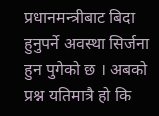प्रधानमन्त्रीबाट बिदा हुनुपर्ने अवस्था सिर्जना हुन पुगेको छ । अबको प्रश्न यतिमात्रै हो कि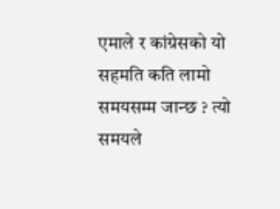एमाले र कांग्रेसको यो सहमति कति लामो समयसम्म जान्छ ? त्यो समयले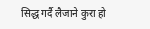सिद्ध गर्दै लैजाने कुरा हो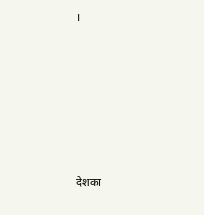।







देशका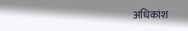अधिकांश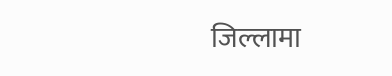जिल्लामा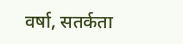वर्षा, सतर्कता